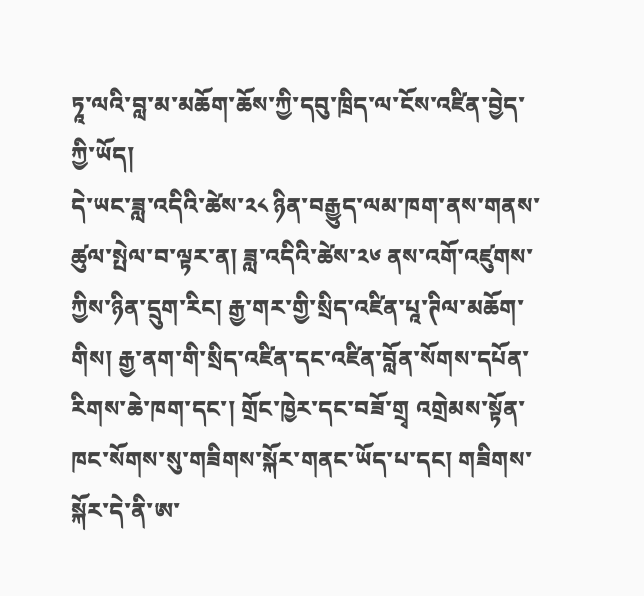ཏཱ་ལའི་བླ་མ་མཆོག་ཆོས་ཀྱི་དབུ་ཁྲིད་ལ་ངོས་འཛིན་བྱེད་ཀྱི་ཡོད།
དེ་ཡང་ཟླ་འདིའི་ཚེས་༢༨ ཉིན་བརྒྱུད་ལམ་ཁག་ནས་གནས་ཚུལ་སྤེལ་བ་ལྟར་ན། ཟླ་འདིའི་ཚེས་༢༦ ནས་འགོ་འཛུགས་ཀྱིས་ཉིན་དྲུག་རིང། རྒྱ་གར་གྱི་སྲིད་འཛིན་པཱ་ཊིལ་མཆོག་གིས། རྒྱ་ནག་གི་སྲིད་འཛིན་དང་འཛིན་བློན་སོགས་དཔོན་རིགས་ཆེ་ཁག་དང་། གྲོང་ཁྱེར་དང་བཟོ་གྲྭ འགྲེམས་སྟོན་ཁང་སོགས་སུ་གཟིགས་སྐོར་གནང་ཡོད་པ་དང། གཟིགས་སྐོར་དེ་ནི་ཨ་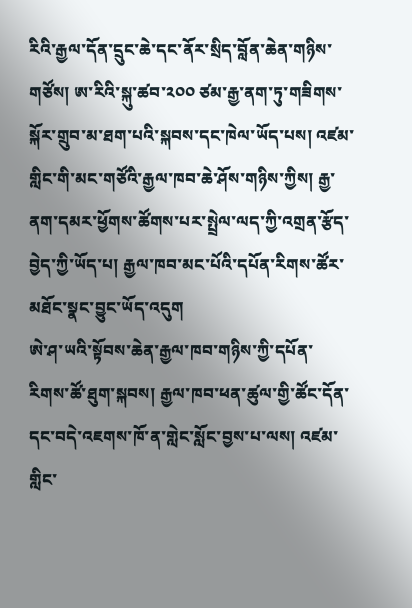རིའི་རྒྱལ་དོན་དྲུང་ཆེ་དང་ནོར་སྲིད་བློན་ཆེན་གཉིས་གཙོས། ཨ་རིའི་སྐུ་ཚབ་༢༠༠ ཙམ་རྒྱ་ནག་ཏུ་གཟིགས་སྐོར་གྲུབ་མ་ཐག་པའི་སྐབས་དང་ཁེལ་ཡོད་པས། འཛམ་གླིང་གི་མང་གཙོའི་རྒྱལ་ཁབ་ཆེ་ཤོས་གཉིས་ཀྱིས། རྒྱ་ནག་དམར་ཕྱོགས་ཚོགས་པར་སྤྲེལ་ལད་ཀྱི་འགྲན་རྩོད་བྱེད་ཀྱི་ཡོད་པ། རྒྱལ་ཁབ་མང་པོའི་དཔོན་རིགས་ཚོར་མཐོང་སྣང་བྱུང་ཡོད་འདུག
ཨེ་ཤ་ཡའི་སྟོབས་ཆེན་རྒྱལ་ཁབ་གཉིས་ཀྱི་དཔོན་རིགས་ཚོ་ཐུག་སྐབས། རྒྱལ་ཁབ་ཕན་ཚུལ་གྱི་ཚོང་དོན་དང་བདེ་འཇགས་ཁོ་ན་གླེང་སློང་བྱས་པ་ལས། འཛམ་གླིང་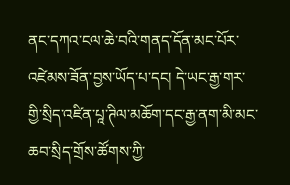ནང་དཀའ་ངལ་ཆེ་བའི་གནད་དོན་མང་པོར་འཛེམས་ཟོན་བྱས་ཡོད་པ་དང། དེ་ཡང་རྒྱ་གར་གྱི་སྲིད་འཛིན་པཱ་ཊིལ་མཆོག་དང་རྒྱ་ནག་མི་མང་ཆབ་སྲིད་གྲོས་ཚོགས་ཀྱི་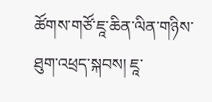ཚོགས་གཙོ་ཇཱ་ཆིན་ལིན་གཉིས་ཐུག་འཕྲད་སྐབས། ཇཱ་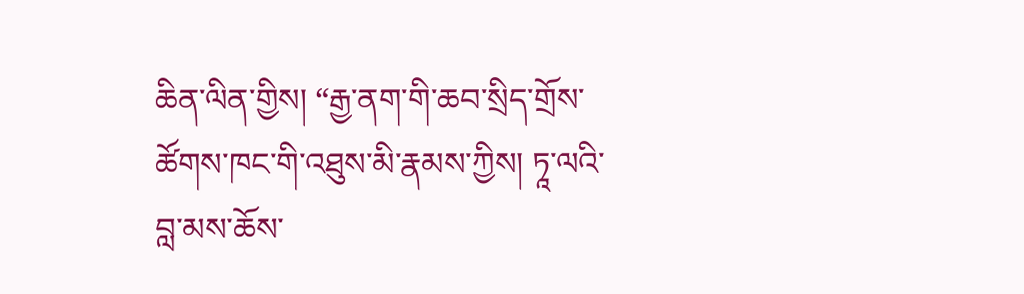ཆིན་ལིན་གྱིས། “རྒྱ་ནག་གི་ཆབ་སྲིད་གྲོས་ཚོགས་ཁང་གི་འཐུས་མི་རྣམས་ཀྱིས། ཏཱ་ལའི་བླ་མས་ཆོས་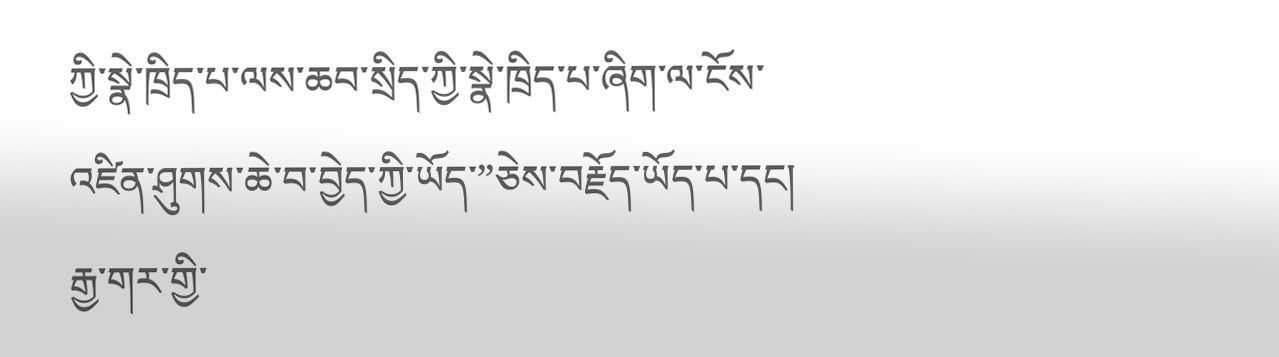ཀྱི་སྣེ་ཁྲིད་པ་ལས་ཆབ་སྲིད་ཀྱི་སྣེ་ཁྲིད་པ་ཞིག་ལ་ངོས་འཛིན་ཤུགས་ཆེ་བ་བྱེད་ཀྱི་ཡོད་”ཅེས་བརྗོད་ཡོད་པ་དང། རྒྱ་གར་གྱི་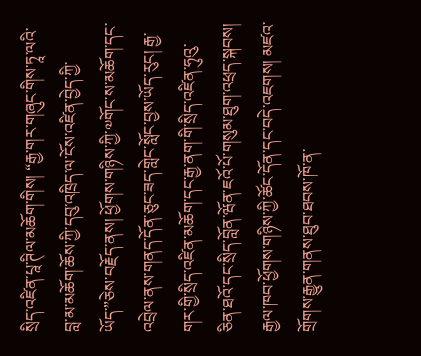སྲིད་འཛིན་པཱ་ཊིལ་མཆོག་གིས། “རྒྱ་གར་གཞུང་གིས་ཏཱ་ལའི་བླ་མ་མཆོག་ཆོས་ཀྱི་དབུ་འཁྲིད་ལ་ངོས་འཛིན་བྱེད་ཀྱི་ཡོད་”ཅེས་བརྗོད་ནས། ཕྱོགས་གཉིས་ཀྱི་༧གོང་ས་མཆོག་དང་འབྲེལ་ནས་གནད་དོན་ཅུང་ཟད་གླེང་སློང་བྱས་ཡོད་རུང། རྒྱ་གར་གྱི་སྲིད་འཛིན་མཆོག་དང་རྒྱ་ནག་གི་སྲིད་འཛིན་ཧུའུ་ཅིན་ཐའོ་དང་སྲིད་བློན་ཝོན་ཇའོ་པོ་གསུམ་ཐུག་འཕྲད་སྐབས། རྒྱལ་ཁབ་ཕྱོགས་གཉིས་ཀྱི་ཚོང་དོན་དང་བདེ་འཇགས། མཛའ་གྲོགས་རྒྱུན་གནས་ཐུབ་ཐབས་ཁོ་ན་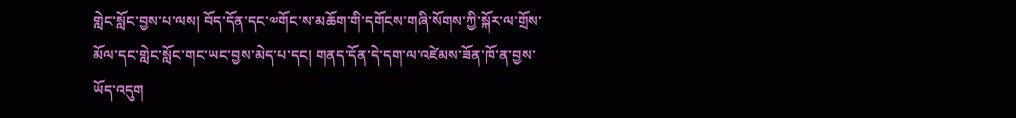གླེང་སློང་བྱས་པ་ལས། བོད་དོན་དང་༧གོང་ས་མཆོག་གི་དགོངས་གཞི་སོགས་ཀྱི་སྐོར་ལ་གྲོས་མོལ་དང་གླེང་སློང་གང་ཡང་བྱས་མེད་པ་དང། གནད་དོན་དེ་དག་ལ་འཛེམས་ཟོན་ཁོ་ན་བྱས་ཡོད་འདུག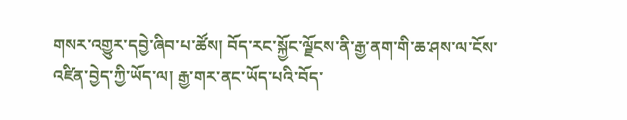གསར་འགྱུར་དབྱེ་ཞིབ་པ་ཚོས། བོད་རང་སྐྱོང་ལྗོངས་ནི་རྒྱ་ནག་གི་ཆ་ཤས་ལ་ངོས་འཛིན་བྱེད་ཀྱི་ཡོད་ལ། རྒྱ་གར་ནང་ཡོད་པའི་བོད་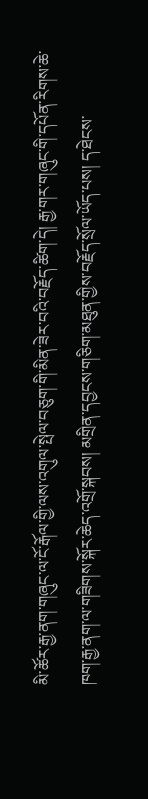མི་ཚོར་རྒྱ་ནག་གཞུང་ལ་ངོ་རྒོལ་གྱི་ལས་འགུལ་སྤེལ་བཅུག་གི་མིན་ཟེར་བའི་བརྗོད་ཚིག་དེ། རྒྱ་གར་གཞུང་གི་དཔོན་རིགས་ཆེ་ཁག་རྒྱ་ནག་ལ་གཟིགས་སྐོར་ཆེད་འགྲོ་སྐབས། མགྲིན་དབྱངས་གཅིག་མཐུན་གྱིས་བརྗོད་སྲོལ་ཡོད་པས། ད་ཐེངས་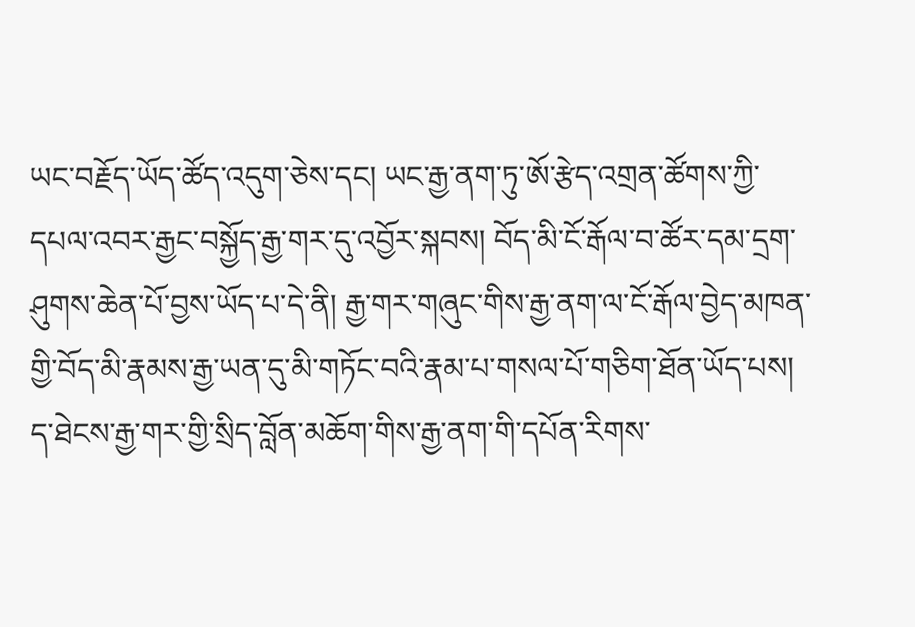ཡང་བརྗོད་ཡོད་ཚོད་འདུག་ཅེས་དང། ཡང་རྒྱ་ནག་ཏུ་ཨོ་རྩེད་འགྲན་ཚོགས་ཀྱི་དཔལ་འབར་རྒྱང་བསྐྱོད་རྒྱ་གར་དུ་འབྱོར་སྐབས། བོད་མི་ངོ་རྒོལ་བ་ཚོར་དམ་དྲག་ཤུགས་ཆེན་པོ་བྱས་ཡོད་པ་དེ་ནི། རྒྱ་གར་གཞུང་གིས་རྒྱ་ནག་ལ་ངོ་རྒོལ་བྱེད་མཁན་གྱི་བོད་མི་རྣམས་རྒྱ་ཡན་དུ་མི་གཏོང་བའི་རྣམ་པ་གསལ་པོ་གཅིག་ཐོན་ཡོད་པས། ད་ཐེངས་རྒྱ་གར་གྱི་སྲིད་བློན་མཆོག་གིས་རྒྱ་ནག་གི་དཔོན་རིགས་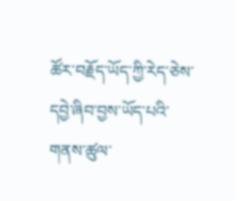ཚོར་བརྗོད་ཡོད་ཀྱི་རེད་ཅེས་དབྱེ་ཞིབ་བྱས་ཡོད་པའི་གནས་ཚུལ་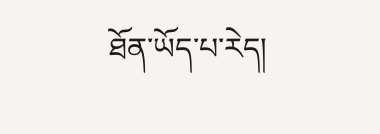ཐོན་ཡོད་པ་རེད།